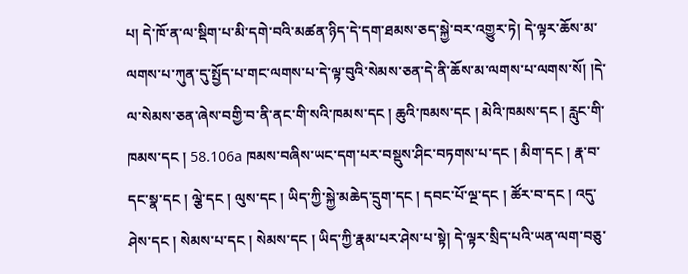པ། དེ་ཁོ་ན་ལ་སྡིག་པ་མི་དགེ་བའི་མཚན་ཉིད་དེ་དག་ཐམས་ཅད་སྐྱེ་བར་འགྱུར་ཏེ། དེ་ལྟར་ཆོས་མ་ལགས་པ་ཀུན་དུ་སྤྱོད་པ་གང་ལགས་པ་དེ་ལྟ་བུའི་སེམས་ཅན་དེ་ནི་ཆོས་མ་ལགས་པ་ལགས་སོ། །དེ་ལ་སེམས་ཅན་ཞེས་བགྱི་བ་ནི་ནང་གི་སའི་ཁམས་དང ། ཆུའི་ཁམས་དང ། མེའི་ཁམས་དང ། རླུང་གི་ཁམས་དང ། 58.106a ཁམས་བཞིས་ཡང་དག་པར་བསྡུས་ཤིང་བཏགས་པ་དང ། མིག་དང ། རྣ་བ་དང་སྣ་དང ། ལྕེ་དང ། ལུས་དང ། ཡིད་ཀྱི་སྐྱེ་མཆེད་དྲུག་དང ། དབང་པོ་ལྔ་དང ། ཚོར་བ་དང ། འདུ་ཤེས་དང ། སེམས་པ་དང ། སེམས་དང ། ཡིད་ཀྱི་རྣམ་པར་ཤེས་པ་སྟེ། དེ་ལྟར་སྲིད་པའི་ཡན་ལག་བཅུ་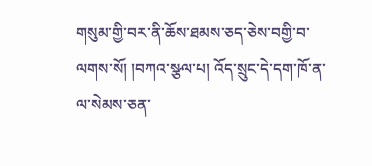གསུམ་གྱི་བར་ནི་ཆོས་ཐམས་ཅད་ཅེས་བགྱི་བ་ལགས་སོ། །བཀའ་སྩལ་པ། འོད་སྲུང་དེ་དག་ཁོ་ན་ལ་སེམས་ཅན་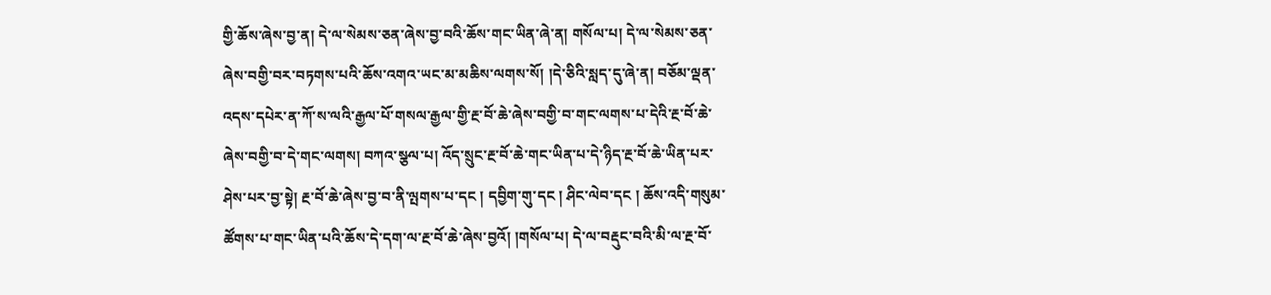གྱི་ཆོས་ཞེས་བྱ་ན། དེ་ལ་སེམས་ཅན་ཞེས་བྱ་བའི་ཆོས་གང་ཡིན་ཞེ་ན། གསོལ་པ། དེ་ལ་སེམས་ཅན་ཞེས་བགྱི་བར་བཏགས་པའི་ཆོས་འགའ་ཡང་མ་མཆིས་ལགས་སོ། །དེ་ཅིའི་སླད་དུ་ཞེ་ན། བཅོམ་ལྡན་འདས་དཔེར་ན་ཀོ་ས་ལའི་རྒྱལ་པོ་གསལ་རྒྱལ་གྱི་རྔ་བོ་ཆེ་ཞེས་བགྱི་བ་གང་ལགས་པ་དེའི་རྔ་བོ་ཆེ་ཞེས་བགྱི་བ་དེ་གང་ལགས། བཀའ་སྩལ་པ། འོད་སྲུང་རྔ་བོ་ཆེ་གང་ཡིན་པ་དེ་ཉིད་རྔ་བོ་ཆེ་ཡིན་པར་ཤེས་པར་བྱ་སྟེ། རྔ་བོ་ཆེ་ཞེས་བྱ་བ་ནི་ལྤགས་པ་དང ། དབྱིག་གུ་དང ། ཤིང་ལེབ་དང ། ཆོས་འདི་གསུམ་ཚོགས་པ་གང་ཡིན་པའི་ཆོས་དེ་དག་ལ་རྔ་བོ་ཆེ་ཞེས་བྱའོ། །གསོལ་པ། དེ་ལ་བརྡུང་བའི་མི་ལ་རྔ་བོ་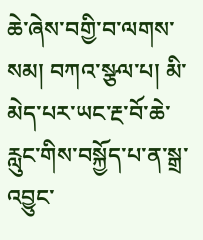ཆེ་ཞེས་བགྱི་བ་ལགས་སམ། བཀའ་སྩལ་པ། མི་མེད་པར་ཡང་རྔ་བོ་ཆེ་རླུང་གིས་བསྐྱོད་པ་ན་སྒྲ་འབྱུང་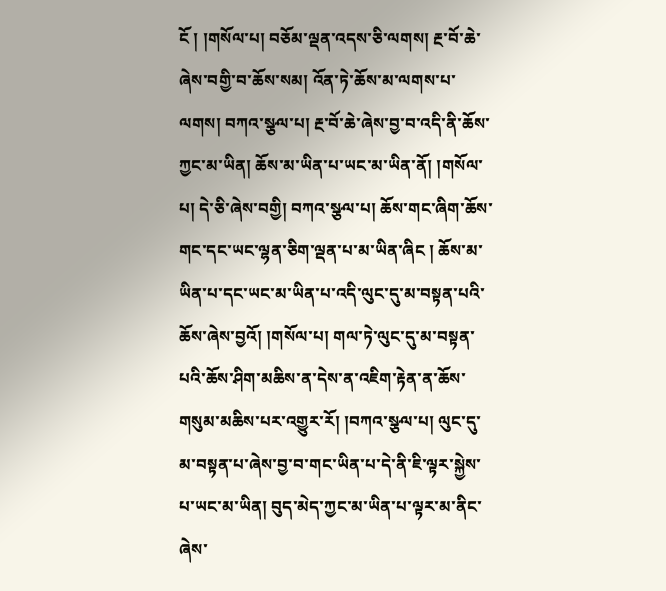ངོ ། །གསོལ་པ། བཅོམ་ལྡན་འདས་ཅི་ལགས། རྔ་བོ་ཆེ་ཞེས་བགྱི་བ་ཆོས་སམ། འོན་ཏེ་ཆོས་མ་ལགས་པ་ལགས། བཀའ་སྩལ་པ། རྔ་བོ་ཆེ་ཞེས་བྱ་བ་འདི་ནི་ཆོས་ཀྱང་མ་ཡིན། ཆོས་མ་ཡིན་པ་ཡང་མ་ཡིན་ནོ། །གསོལ་པ། དེ་ཅི་ཞེས་བགྱི། བཀའ་སྩལ་པ། ཆོས་གང་ཞིག་ཆོས་གང་དང་ཡང་ལྷན་ཅིག་ལྡན་པ་མ་ཡིན་ཞིང ། ཆོས་མ་ཡིན་པ་དང་ཡང་མ་ཡིན་པ་འདི་ལུང་དུ་མ་བསྟན་པའི་ཆོས་ཞེས་བྱའོ། །གསོལ་པ། གལ་ཏེ་ལུང་དུ་མ་བསྟན་པའི་ཆོས་ཤིག་མཆིས་ན་དེས་ན་འཇིག་རྟེན་ན་ཆོས་གསུམ་མཆིས་པར་འགྱུར་རོ། །བཀའ་སྩལ་པ། ལུང་དུ་མ་བསྟན་པ་ཞེས་བྱ་བ་གང་ཡིན་པ་དེ་ནི་ཇི་ལྟར་སྐྱེས་པ་ཡང་མ་ཡིན། བུད་མེད་ཀྱང་མ་ཡིན་པ་ལྟར་མ་ནིང་ཞེས་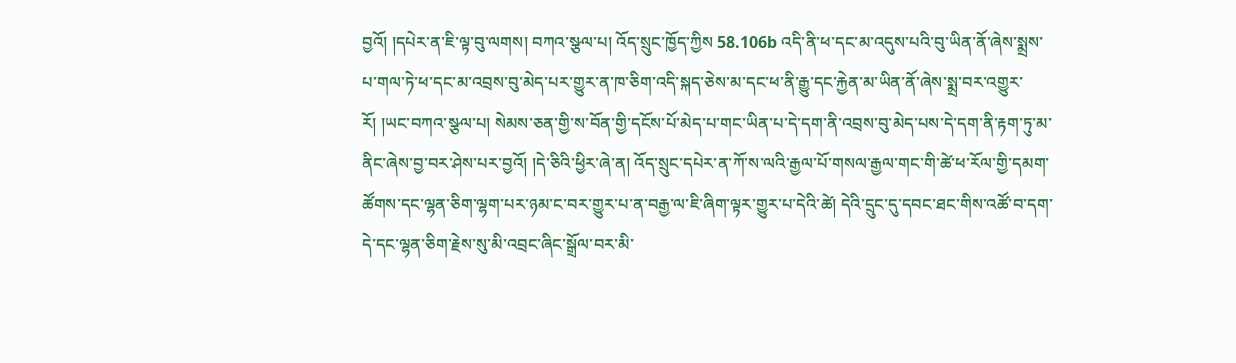བྱའོ། །དཔེར་ན་ཇི་ལྟ་བུ་ལགས། བཀའ་སྩལ་པ། འོད་སྲུང་ཁྱོད་ཀྱིས 58.106b འདི་ནི་ཕ་དང་མ་འདུས་པའི་བུ་ཡིན་ནོ་ཞེས་སྨྲས་པ་གལ་ཏེ་ཕ་དང་མ་འབྲས་བུ་མེད་པར་གྱུར་ན་ཁ་ཅིག་འདི་སྐད་ཅེས་མ་དང་ཕ་ནི་རྒྱུ་དང་རྐྱེན་མ་ཡིན་ནོ་ཞེས་སྨྲ་བར་འགྱུར་རོ། །ཡང་བཀའ་སྩལ་པ། སེམས་ཅན་གྱི་ས་བོན་གྱི་དངོས་པོ་མེད་པ་གང་ཡིན་པ་དེ་དག་ནི་འབྲས་བུ་མེད་པས་དེ་དག་ནི་རྟག་ཏུ་མ་ནིང་ཞེས་བྱ་བར་ཤེས་པར་བྱའོ། །དེ་ཅིའི་ཕྱིར་ཞེ་ན། འོད་སྲུང་དཔེར་ན་ཀོ་ས་ལའི་རྒྱལ་པོ་གསལ་རྒྱལ་གང་གི་ཚེ་ཕ་རོལ་གྱི་དམག་ཚོགས་དང་ལྷན་ཅིག་ལྷག་པར་ཉམ་ང་བར་གྱུར་པ་ན་བརྒྱ་ལ་ཇི་ཞིག་ལྟར་གྱུར་པ་དེའི་ཚེ། དེའི་དྲུང་དུ་དབང་ཐང་གིས་འཚོ་བ་དག་དེ་དང་ལྷན་ཅིག་རྗེས་སུ་མི་འབྲང་ཞིང་སྒྲོལ་བར་མི་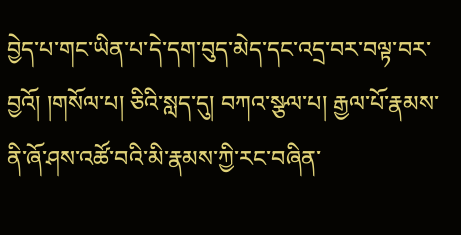བྱེད་པ་གང་ཡིན་པ་དེ་དག་བུད་མེད་དང་འདྲ་བར་བལྟ་བར་བྱའོ། །གསོལ་པ། ཅིའི་སླད་དུ། བཀའ་སྩལ་པ། རྒྱལ་པོ་རྣམས་ནི་ཞོ་ཤས་འཚོ་བའི་མི་རྣམས་ཀྱི་རང་བཞིན་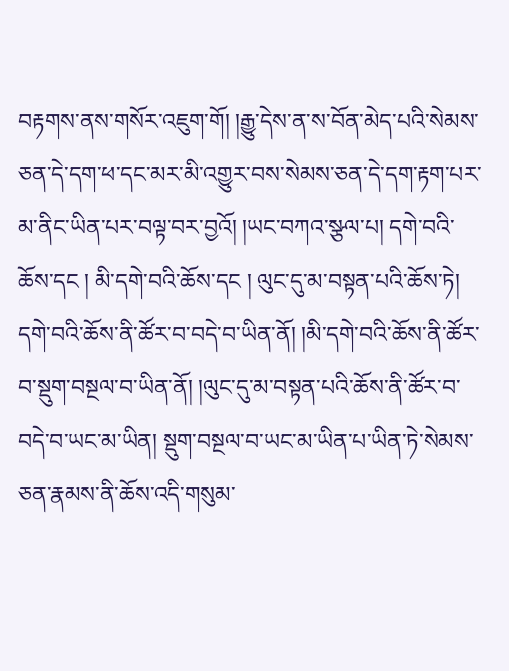བརྟགས་ནས་གསོར་འཇུག་གོ། །རྒྱུ་དེས་ན་ས་བོན་མེད་པའི་སེམས་ཅན་དེ་དག་ཕ་དང་མར་མི་འགྱུར་བས་སེམས་ཅན་དེ་དག་རྟག་པར་མ་ནིང་ཡིན་པར་བལྟ་བར་བྱའོ། །ཡང་བཀའ་སྩལ་པ། དགེ་བའི་ཆོས་དང ། མི་དགེ་བའི་ཆོས་དང ། ལུང་དུ་མ་བསྟན་པའི་ཆོས་ཏེ། དགེ་བའི་ཆོས་ནི་ཚོར་བ་བདེ་བ་ཡིན་ནོ། །མི་དགེ་བའི་ཆོས་ནི་ཚོར་བ་སྡུག་བསྔལ་བ་ཡིན་ནོ། །ལུང་དུ་མ་བསྟན་པའི་ཆོས་ནི་ཚོར་བ་བདེ་བ་ཡང་མ་ཡིན། སྡུག་བསྔལ་བ་ཡང་མ་ཡིན་པ་ཡིན་ཏེ་སེམས་ཅན་རྣམས་ནི་ཆོས་འདི་གསུམ་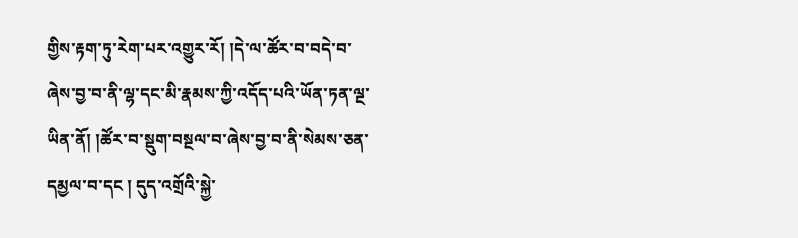གྱིས་རྟག་ཏུ་རེག་པར་འགྱུར་རོ། །དེ་ལ་ཚོར་བ་བདེ་བ་ཞེས་བྱ་བ་ནི་ལྷ་དང་མི་རྣམས་ཀྱི་འདོད་པའི་ཡོན་ཏན་ལྔ་ཡིན་ནོ། །ཚོར་བ་སྡུག་བསྔལ་བ་ཞེས་བྱ་བ་ནི་སེམས་ཅན་དམྱལ་བ་དང ། དུད་འགྲོའི་སྐྱེ་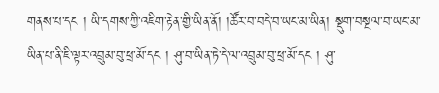གནས་པ་དང ། ཡི་དགས་ཀྱི་འཇིག་རྟེན་གྱི་ཡིན་ནོ། །ཚོར་བ་བདེ་བ་ཡང་མ་ཡིན། སྡུག་བསྔལ་བ་ཡང་མ་ཡིན་པ་ནི་ཇི་ལྟར་འབྲུམ་བུ་ཕྲ་མོ་དང ། ཤུ་བ་ཡིན་ཏེ་དེ་ལ་འབྲུམ་བུ་ཕྲ་མོ་དང ། ཤུ་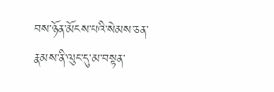བས་ཉོན་མོངས་པའི་སེམས་ཅན་རྣམས་ནི་ལུང་དུ་མ་བསྟན་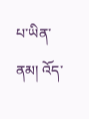པ་ཡིན་ནམ། འོད་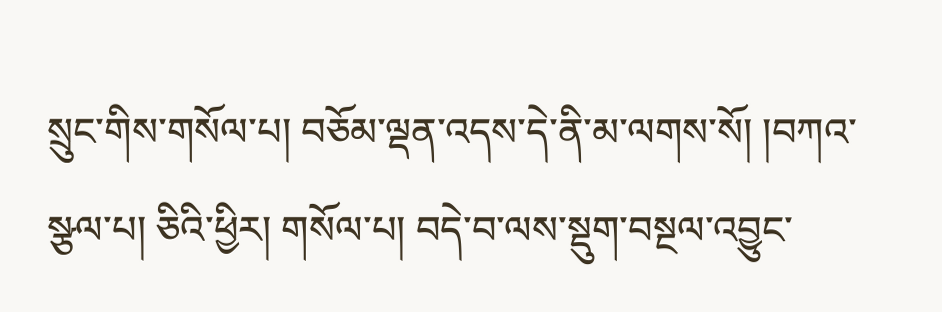སྲུང་གིས་གསོལ་པ། བཅོམ་ལྡན་འདས་དེ་ནི་མ་ལགས་སོ། །བཀའ་སྩལ་པ། ཅིའི་ཕྱིར། གསོལ་པ། བདེ་བ་ལས་སྡུག་བསྔལ་འབྱུང་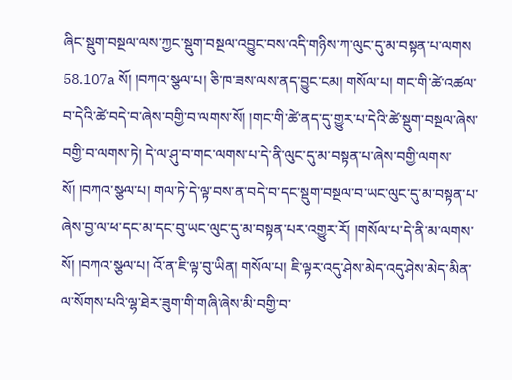ཞིང་སྡུག་བསྔལ་ལས་ཀྱང་སྡུག་བསྔལ་འབྱུང་བས་འདི་གཉིས་ཀ་ལུང་དུ་མ་བསྟན་པ་ལགས 58.107a སོ། །བཀའ་སྩལ་པ། ཅི་ཁ་ཟས་ལས་ནད་བྱུང་ངམ། གསོལ་པ། གང་གི་ཚེ་འཚལ་བ་དེའི་ཚེ་བདེ་བ་ཞེས་བགྱི་བ་ལགས་སོ། །གང་གི་ཚེ་ནད་དུ་གྱུར་པ་དེའི་ཚེ་སྡུག་བསྔལ་ཞེས་བགྱི་བ་ལགས་ཏེ། དེ་ལ་ཤུ་བ་གང་ལགས་པ་དེ་ནི་ལུང་དུ་མ་བསྟན་པ་ཞེས་བགྱི་ལགས་སོ། །བཀའ་སྩལ་པ། གལ་ཏེ་དེ་ལྟ་བས་ན་བདེ་བ་དང་སྡུག་བསྔལ་བ་ཡང་ལུང་དུ་མ་བསྟན་པ་ཞེས་བྱ་ལ་ཕ་དང་མ་དང་བུ་ཡང་ལུང་དུ་མ་བསྟན་པར་འགྱུར་རོ། །གསོལ་པ་དེ་ནི་མ་ལགས་སོ། །བཀའ་སྩལ་པ། འོ་ན་ཇི་ལྟ་བུ་ཡིན། གསོལ་པ། ཇི་ལྟར་འདུ་ཤེས་མེད་འདུ་ཤེས་མེད་མིན་ལ་སོགས་པའི་ལྷ་ཐེར་ཟུག་གི་གཞི་ཞེས་མི་བགྱི་བ་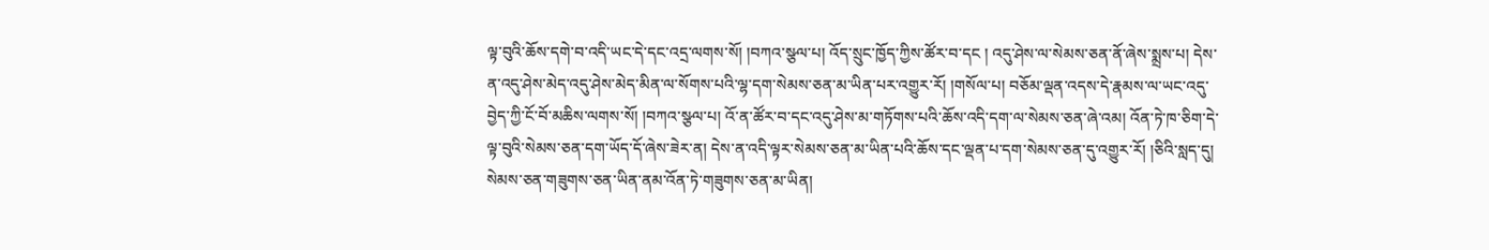ལྟ་བུའི་ཆོས་དགེ་བ་འདི་ཡང་དེ་དང་འདྲ་ལགས་སོ། །བཀའ་སྩལ་པ། འོད་སྲུང་ཁྱོད་ཀྱིས་ཚོར་བ་དང ། འདུ་ཤེས་ལ་སེམས་ཅན་ནོ་ཞེས་སྨྲས་པ། དེས་ན་འདུ་ཤེས་མེད་འདུ་ཤེས་མེད་མིན་ལ་སོགས་པའི་ལྷ་དག་སེམས་ཅན་མ་ཡིན་པར་འགྱུར་རོ། །གསོལ་པ། བཅོམ་ལྡན་འདས་དེ་རྣམས་ལ་ཡང་འདུ་བྱེད་ཀྱི་ངོ་བོ་མཆིས་ལགས་སོ། །བཀའ་སྩལ་པ། འོ་ན་ཚོར་བ་དང་འདུ་ཤེས་མ་གཏོགས་པའི་ཆོས་འདི་དག་ལ་སེམས་ཅན་ཞེ་འམ། འོན་ཏེ་ཁ་ཅིག་དེ་ལྟ་བུའི་སེམས་ཅན་དག་ཡོད་དོ་ཞེས་ཟེར་ན། དེས་ན་འདི་ལྟར་སེམས་ཅན་མ་ཡིན་པའི་ཆོས་དང་ལྡན་པ་དག་སེམས་ཅན་དུ་འགྱུར་རོ། །ཅིའི་སླད་དུ། སེམས་ཅན་གཟུགས་ཅན་ཡིན་ནམ་འོན་ཏེ་གཟུགས་ཅན་མ་ཡིན།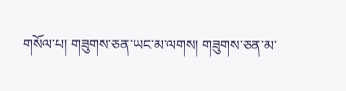གསོལ་པ། གཟུགས་ཅན་ཡང་མ་ལགས། གཟུགས་ཅན་མ་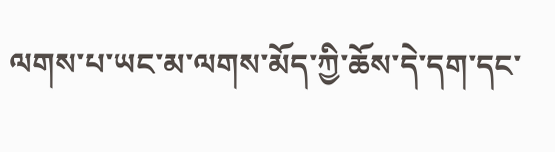ལགས་པ་ཡང་མ་ལགས་མོད་ཀྱི་ཆོས་དེ་དག་དང་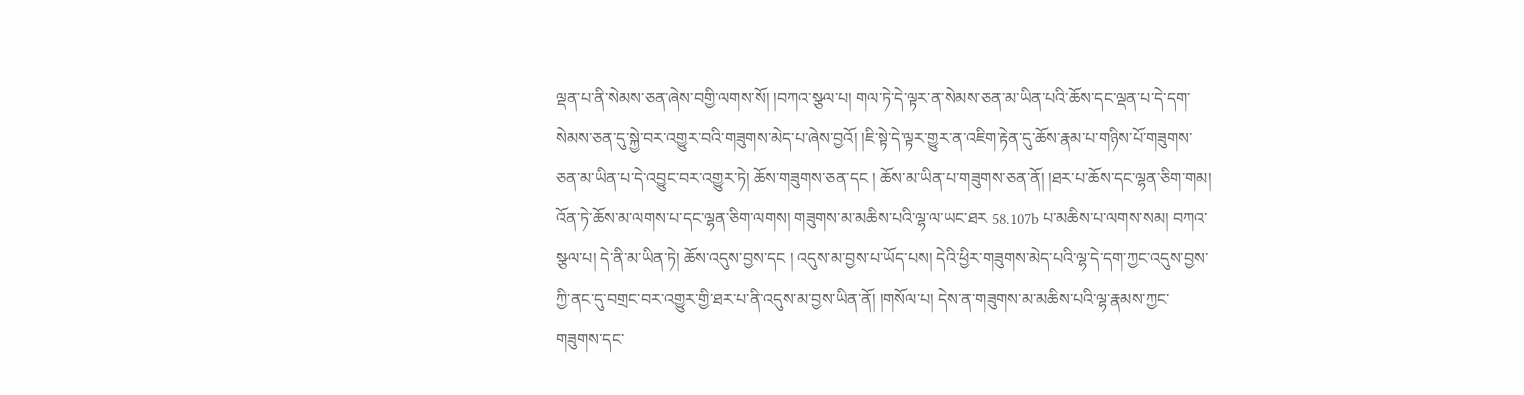ལྡན་པ་ནི་སེམས་ཅན་ཞེས་བགྱི་ལགས་སོ། །བཀའ་སྩལ་པ། གལ་ཏེ་དེ་ལྟར་ན་སེམས་ཅན་མ་ཡིན་པའི་ཆོས་དང་ལྡན་པ་དེ་དག་སེམས་ཅན་དུ་སྐྱེ་བར་འགྱུར་བའི་གཟུགས་མེད་པ་ཞེས་བྱའོ། །ཇི་སྟེ་དེ་ལྟར་གྱུར་ན་འཇིག་རྟེན་དུ་ཆོས་རྣམ་པ་གཉིས་པོ་གཟུགས་ཅན་མ་ཡིན་པ་དེ་འབྱུང་བར་འགྱུར་ཏེ། ཆོས་གཟུགས་ཅན་དང ། ཆོས་མ་ཡིན་པ་གཟུགས་ཅན་ནོ། །ཐར་པ་ཆོས་དང་ལྷན་ཅིག་གམ། འོན་ཏེ་ཆོས་མ་ལགས་པ་དང་ལྷན་ཅིག་ལགས། གཟུགས་མ་མཆིས་པའི་ལྷ་ལ་ཡང་ཐར 58.107b པ་མཆིས་པ་ལགས་སམ། བཀའ་སྩལ་པ། དེ་ནི་མ་ཡིན་ཏེ། ཆོས་འདུས་བྱས་དང ། འདུས་མ་བྱས་པ་ཡོད་པས། དེའི་ཕྱིར་གཟུགས་མེད་པའི་ལྷ་དེ་དག་ཀྱང་འདུས་བྱས་ཀྱི་ནང་དུ་བགྲང་བར་འགྱུར་གྱི་ཐར་པ་ནི་འདུས་མ་བྱས་ཡིན་ནོ། །གསོལ་པ། དེས་ན་གཟུགས་མ་མཆིས་པའི་ལྷ་རྣམས་ཀྱང་གཟུགས་དང་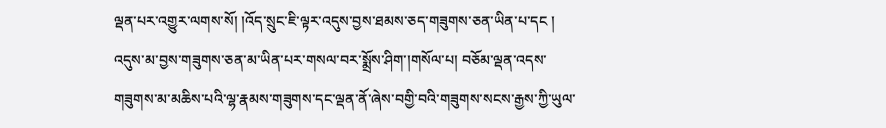ལྡན་པར་འགྱུར་ལགས་སོ། །འོད་སྲུང་ཇི་ལྟར་འདུས་བྱས་ཐམས་ཅད་གཟུགས་ཅན་ཡིན་པ་དང ། འདུས་མ་བྱས་གཟུགས་ཅན་མ་ཡིན་པར་གསལ་བར་སྨྲོས་ཤིག་།གསོལ་པ། བཅོམ་ལྡན་འདས་གཟུགས་མ་མཆིས་པའི་ལྷ་རྣམས་གཟུགས་དང་ལྡན་ནོ་ཞེས་བགྱི་བའི་གཟུགས་སངས་རྒྱས་ཀྱི་ཡུལ་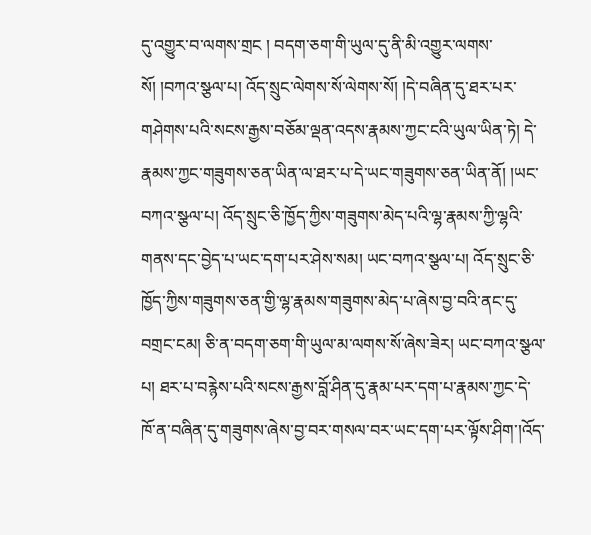དུ་འགྱུར་བ་ལགས་གྲང ། བདག་ཅག་གི་ཡུལ་དུ་ནི་མི་འགྱུར་ལགས་སོ། །བཀའ་སྩལ་པ། འོད་སྲུང་ལེགས་སོ་ལེགས་སོ། །དེ་བཞིན་དུ་ཐར་པར་གཤེགས་པའི་སངས་རྒྱས་བཅོམ་ལྡན་འདས་རྣམས་ཀྱང་ངའི་ཡུལ་ཡིན་ཏེ། དེ་རྣམས་ཀྱང་གཟུགས་ཅན་ཡིན་ལ་ཐར་པ་དེ་ཡང་གཟུགས་ཅན་ཡིན་ནོ། །ཡང་བཀའ་སྩལ་པ། འོད་སྲུང་ཅི་ཁྱོད་ཀྱིས་གཟུགས་མེད་པའི་ལྷ་རྣམས་ཀྱི་ལྷའི་གནས་དང་བྱེད་པ་ཡང་དག་པར་ཤེས་སམ། ཡང་བཀའ་སྩལ་པ། འོད་སྲུང་ཅི་ཁྱོད་ཀྱིས་གཟུགས་ཅན་གྱི་ལྷ་རྣམས་གཟུགས་མེད་པ་ཞེས་བྱ་བའི་ནང་དུ་བགྲང་ངམ། ཅི་ན་བདག་ཅག་གི་ཡུལ་མ་ལགས་སོ་ཞེས་ཟེར། ཡང་བཀའ་སྩལ་པ། ཐར་པ་བརྙེས་པའི་སངས་རྒྱས་བློ་ཤིན་དུ་རྣམ་པར་དག་པ་རྣམས་ཀྱང་དེ་ཁོ་ན་བཞིན་དུ་གཟུགས་ཞེས་བྱ་བར་གསལ་བར་ཡང་དག་པར་ལྟོས་ཤིག་།འོད་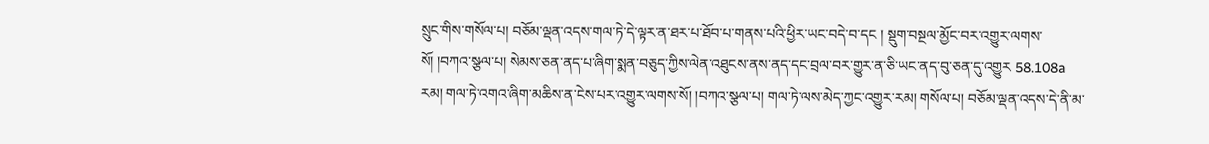སྲུང་གིས་གསོལ་པ། བཅོམ་ལྡན་འདས་གལ་ཏེ་དེ་ལྟར་ན་ཐར་པ་ཐོབ་པ་གནས་པའི་ཕྱིར་ཡང་བདེ་བ་དང ། སྡུག་བསྔལ་མྱོང་བར་འགྱུར་ལགས་སོ། །བཀའ་སྩལ་པ། སེམས་ཅན་ནད་པ་ཞིག་སྨན་བཅུད་ཀྱིས་ལེན་འཐུངས་ནས་ནད་དང་བྲལ་བར་གྱུར་ན་ཅི་ཡང་ནད་བུ་ཅན་དུ་འགྱུར 58.108a རམ། གལ་ཏེ་འགའ་ཞིག་མཆིས་ན་ངེས་པར་འགྱུར་ལགས་སོ། །བཀའ་སྩལ་པ། གལ་ཏེ་ལས་མེད་ཀྱང་འགྱུར་རམ། གསོལ་པ། བཅོམ་ལྡན་འདས་དེ་ནི་མ་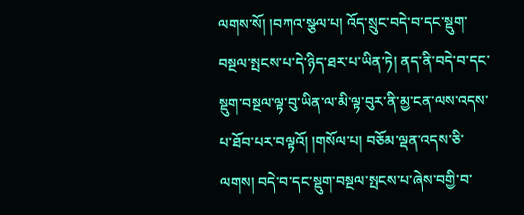ལགས་སོ། །བཀའ་སྩལ་པ། འོད་སྲུང་བདེ་བ་དང་སྡུག་བསྔལ་སྤངས་པ་དེ་ཉིད་ཐར་པ་ཡིན་ཏེ། ནད་ནི་བདེ་བ་དང་སྡུག་བསྔལ་ལྟ་བུ་ཡིན་ལ་མི་ལྟ་བུར་ནི་མྱ་ངན་ལས་འདས་པ་ཐོབ་པར་བལྟའོ། །གསོལ་པ། བཅོམ་ལྡན་འདས་ཅི་ལགས། བདེ་བ་དང་སྡུག་བསྔལ་སྤངས་པ་ཞེས་བགྱི་བ་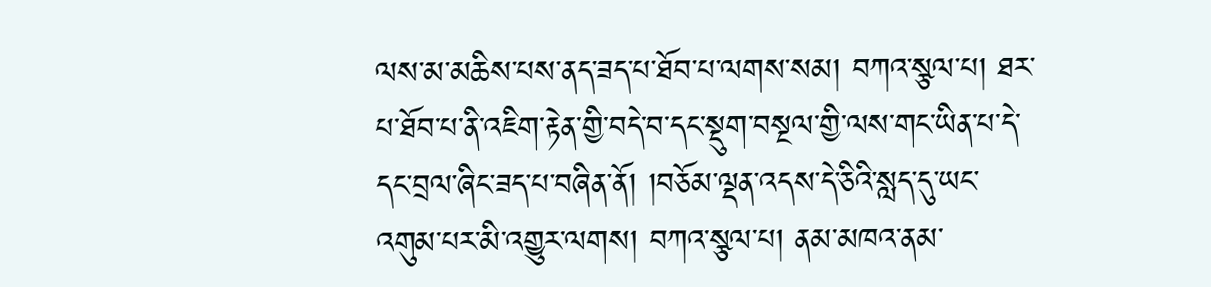ལས་མ་མཆིས་པས་ནད་ཟད་པ་ཐོབ་པ་ལགས་སམ། བཀའ་སྩལ་པ། ཐར་པ་ཐོབ་པ་ནི་འཇིག་རྟེན་གྱི་བདེ་བ་དང་སྡུག་བསྔལ་གྱི་ལས་གང་ཡིན་པ་དེ་དང་བྲལ་ཞིང་ཟད་པ་བཞིན་ནོ། །བཅོམ་ལྡན་འདས་དེ་ཅིའི་སླད་དུ་ཡང་འགུམ་པར་མི་འགྱུར་ལགས། བཀའ་སྩལ་པ། ནམ་མཁའ་ནམ་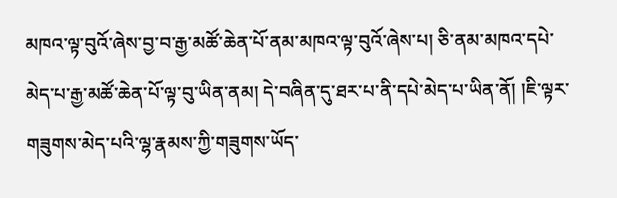མཁའ་ལྟ་བུའོ་ཞེས་བྱ་བ་རྒྱ་མཚོ་ཆེན་པོ་ནམ་མཁའ་ལྟ་བུའོ་ཞེས་པ། ཅི་ནམ་མཁའ་དཔེ་མེད་པ་རྒྱ་མཚོ་ཆེན་པོ་ལྟ་བུ་ཡིན་ནམ། དེ་བཞིན་དུ་ཐར་པ་ནི་དཔེ་མེད་པ་ཡིན་ནོ། །ཇི་ལྟར་གཟུགས་མེད་པའི་ལྷ་རྣམས་ཀྱི་གཟུགས་ཡོད་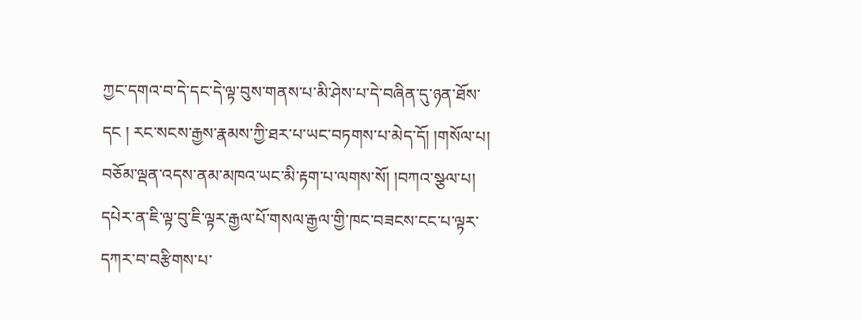ཀྱང་དགའ་བ་དེ་དང་དེ་ལྟ་བུས་གནས་པ་མི་ཤེས་པ་དེ་བཞིན་དུ་ཉན་ཐོས་དང ། རང་སངས་རྒྱས་རྣམས་ཀྱི་ཐར་པ་ཡང་བཏགས་པ་མེད་དོ། །གསོལ་པ། བཅོམ་ལྡན་འདས་ནམ་མཁའ་ཡང་མི་རྟག་པ་ལགས་སོ། །བཀའ་སྩལ་པ། དཔེར་ན་ཇི་ལྟ་བུ་ཇི་ལྟར་རྒྱལ་པོ་གསལ་རྒྱལ་གྱི་ཁང་བཟངས་ངང་པ་ལྟར་དཀར་བ་བརྩིགས་པ་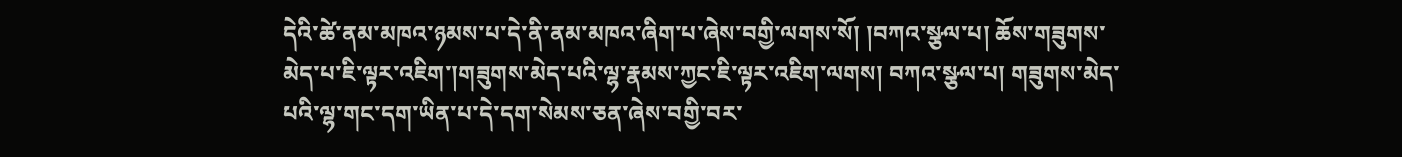དེའི་ཚེ་ནམ་མཁའ་ཉམས་པ་དེ་ནི་ནམ་མཁའ་ཞིག་པ་ཞེས་བགྱི་ལགས་སོ། །བཀའ་སྩལ་པ། ཆོས་གཟུགས་མེད་པ་ཇི་ལྟར་འཇིག་།གཟུགས་མེད་པའི་ལྷ་རྣམས་ཀྱང་ཇི་ལྟར་འཇིག་ལགས། བཀའ་སྩལ་པ། གཟུགས་མེད་པའི་ལྷ་གང་དག་ཡིན་པ་དེ་དག་སེམས་ཅན་ཞེས་བགྱི་བར་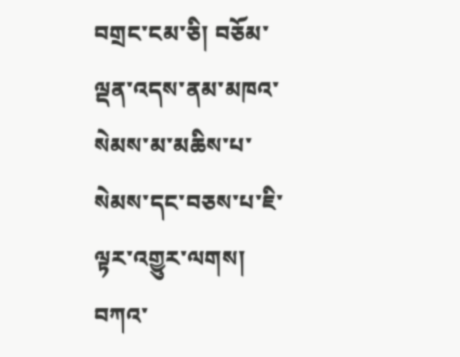བགྲང་ངམ་ཅི། བཅོམ་ལྡན་འདས་ནམ་མཁའ་སེམས་མ་མཆིས་པ་སེམས་དང་བཅས་པ་ཇི་ལྟར་འགྱུར་ལགས། བཀའ་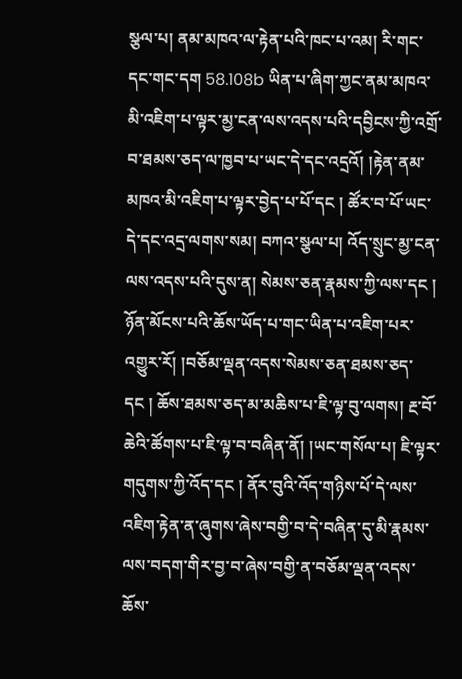སྩལ་པ། ནམ་མཁའ་ལ་རྟེན་པའི་ཁང་པ་འམ། རི་གང་དང་གང་དག 58.108b ཡིན་པ་ཞིག་ཀྱང་ནམ་མཁའ་མི་འཇིག་པ་ལྟར་མྱ་ངན་ལས་འདས་པའི་དབྱིངས་ཀྱི་འགྲོ་བ་ཐམས་ཅད་ལ་ཁྱབ་པ་ཡང་དེ་དང་འདྲའོ། །རྟེན་ནམ་མཁའ་མི་འཇིག་པ་ལྟར་བྱེད་པ་པོ་དང ། ཚོར་བ་པོ་ཡང་དེ་དང་འདྲ་ལགས་སམ། བཀའ་སྩལ་པ། འོད་སྲུང་མྱ་ངན་ལས་འདས་པའི་དུས་ན། སེམས་ཅན་རྣམས་ཀྱི་ལས་དང ། ཉོན་མོངས་པའི་ཆོས་ཡོད་པ་གང་ཡིན་པ་འཇིག་པར་འགྱུར་རོ། །བཅོམ་ལྡན་འདས་སེམས་ཅན་ཐམས་ཅད་དང ། ཆོས་ཐམས་ཅད་མ་མཆིས་པ་ཇི་ལྟ་བུ་ལགས། རྔ་བོ་ཆེའི་ཚོགས་པ་ཇི་ལྟ་བ་བཞིན་ནོ། །ཡང་གསོལ་པ། ཇི་ལྟར་གདུགས་ཀྱི་འོད་དང ། ནོར་བུའི་འོད་གཉིས་པོ་དེ་ལས་འཇིག་རྟེན་ན་ཞུགས་ཞེས་བགྱི་བ་དེ་བཞིན་དུ་མི་རྣམས་ལས་བདག་གིར་བྱ་བ་ཞེས་བགྱི་ན་བཅོམ་ལྡན་འདས་ཆོས་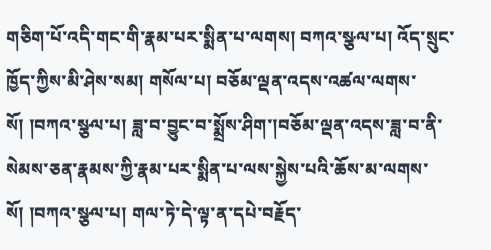གཅིག་པོ་འདི་གང་གི་རྣམ་པར་སྨིན་པ་ལགས། བཀའ་སྩལ་པ། འོད་སྲུང་ཁྱོད་ཀྱིས་མི་ཤེས་སམ། གསོལ་པ། བཅོམ་ལྡན་འདས་འཚལ་ལགས་སོ། །བཀའ་སྩལ་པ། ཟླ་བ་བྱུང་བ་སྨྲོས་ཤིག་།བཅོམ་ལྡན་འདས་ཟླ་བ་ནི་སེམས་ཅན་རྣམས་ཀྱི་རྣམ་པར་སྨིན་པ་ལས་སྐྱེས་པའི་ཆོས་མ་ལགས་སོ། །བཀའ་སྩལ་པ། གལ་ཏེ་དེ་ལྟ་ན་དཔེ་བརྗོད་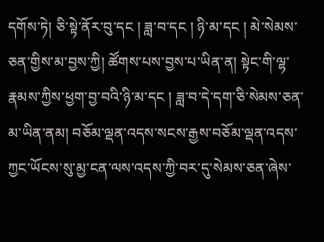དགོས་ཏེ། ཅི་སྟེ་ནོར་བུ་དང ། ཟླ་བ་དང ། ཉི་མ་དང ། མེ་སེམས་ཅན་གྱིས་མ་བྱས་ཀྱི། ཚོགས་པས་བྱས་པ་ཡིན་ན། སྟེང་གི་ལྷ་རྣམས་ཀྱིས་ཕྱག་བྱ་བའི་ཉི་མ་དང ། ཟླ་བ་དེ་དག་ཅི་སེམས་ཅན་མ་ཡིན་ནམ། བཅོམ་ལྡན་འདས་སངས་རྒྱས་བཅོམ་ལྡན་འདས་ཀྱང་ཡོངས་སུ་མྱ་ངན་ལས་འདས་ཀྱི་བར་དུ་སེམས་ཅན་ཞེས་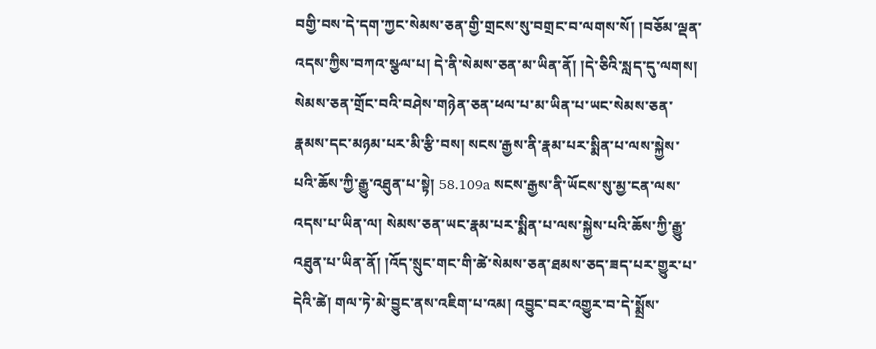བགྱི་བས་དེ་དག་ཀྱང་སེམས་ཅན་གྱི་གྲངས་སུ་བགྲང་བ་ལགས་སོ། །བཅོམ་ལྡན་འདས་ཀྱིས་བཀའ་སྩལ་པ། དེ་ནི་སེམས་ཅན་མ་ཡིན་ནོ། །དེ་ཅིའི་སླད་དུ་ལགས། སེམས་ཅན་གྲོང་བའི་བཤེས་གཉེན་ཅན་ཕལ་པ་མ་ཡིན་པ་ཡང་སེམས་ཅན་རྣམས་དང་མཉམ་པར་མི་རྩི་བས། སངས་རྒྱས་ནི་རྣམ་པར་སྨིན་པ་ལས་སྐྱེས་པའི་ཆོས་ཀྱི་རྒྱུ་འཐུན་པ་སྟེ། 58.109a སངས་རྒྱས་ནི་ཡོངས་སུ་མྱ་ངན་ལས་འདས་པ་ཡིན་ལ། སེམས་ཅན་ཡང་རྣམ་པར་སྨིན་པ་ལས་སྐྱེས་པའི་ཆོས་ཀྱི་རྒྱུ་འཐུན་པ་ཡིན་ནོ། །འོད་སྲུང་གང་གི་ཚེ་སེམས་ཅན་ཐམས་ཅད་ཟད་པར་གྱུར་པ་དེའི་ཚེ། གལ་ཏེ་མེ་བྱུང་ནས་འཇིག་པ་འམ། འབྱུང་བར་འགྱུར་བ་དེ་སྨྲོས་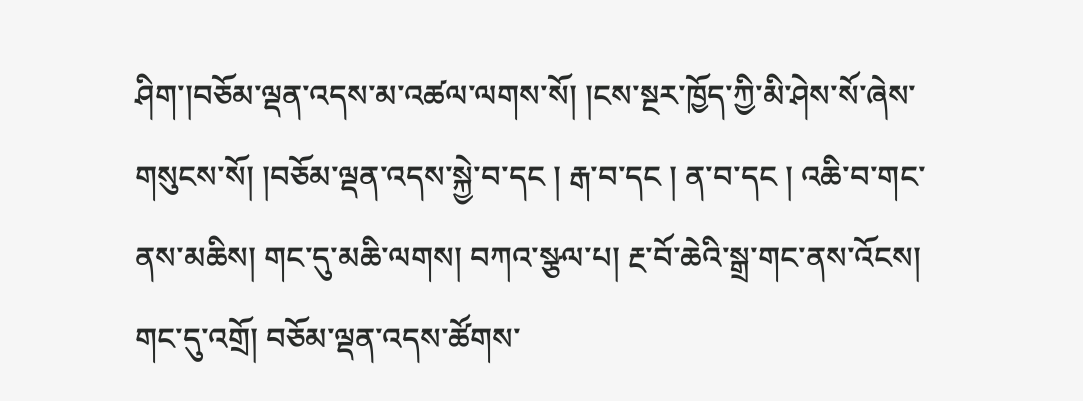ཤིག་།བཅོམ་ལྡན་འདས་མ་འཚལ་ལགས་སོ། །ངས་སྔར་ཁྱོད་ཀྱི་མི་ཤེས་སོ་ཞེས་གསུངས་སོ། །བཅོམ་ལྡན་འདས་སྐྱེ་བ་དང ། རྒ་བ་དང ། ན་བ་དང ། འཆི་བ་གང་ནས་མཆིས། གང་དུ་མཆི་ལགས། བཀའ་སྩལ་པ། རྔ་བོ་ཆེའི་སྒྲ་གང་ནས་འོངས། གང་དུ་འགྲོ། བཅོམ་ལྡན་འདས་ཚོགས་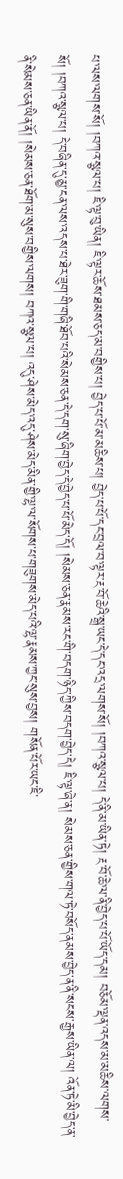པ་ལས་ལགས་སོ། །བཀའ་སྩལ་པ། ཇི་ལྟ་བུ་ཡིན། ཇི་ལྟར་ཆོས་ཐམས་ཅད་མ་བགྱིས་པ། བྱེད་པ་པོ་མ་མཆིས་པ། བྱེད་པ་པོ་དང་བྲལ་བ་ལྟར་རྔ་བོ་ཆེའི་སྒྲ་ཡང་དེ་དང་འདྲ་ལགས་སོ། །བཀའ་སྩལ་པ། དེ་ནི་མ་ཡིན་ཏེ། རྔ་བོ་ཆེ་ལ་ནི་བྱེད་པ་པོ་ཡོད་དམ། བཅོམ་ལྡན་འདས་མ་མཆིས་ལགས་སོ། །བཀའ་སྩལ་པ། དེ་བཞིན་དུ་མྱ་ངན་ལས་འདས་པ་ཐེར་ཟུག་གི་གཞི་ཐོབ་པའི་སེམས་ཅན་དེ་དག་སུ་ཞིག་བྱེད་དེ་བྱེད་པ་པོ་མེད་དོ། །སེམས་ཅན་རྣམས་རང་གི་བདག་ཉིད་ཀྱིས་བདག་བྱེད་དེ། ཇི་ལྟ་ཞེ་ན། སེམས་ཅན་གྱིས་གལ་ཏེ་བསོད་ནམས་བྱེད་ན་ནི་སངས་རྒྱས་ཡིན་ལ། འོན་ཏེ་མི་བྱེད་ན་ནི་སེམས་ཅན་ཡིན་ནོ། །སེམས་ཅན་ཐོག་མ་སུས་བགྱིས་ལགས། བཀའ་སྩལ་པ། འདུ་ཤེས་མེད་འདུ་ཤེས་མེད་མིན་གྱི་ལྷ་ལ་སོགས་པ་གཟུགས་མེད་པའི་ལྷ་རྣམས་ཀྱང་སུས་བྱས། གསོན་པོར་ཡང་ཇི་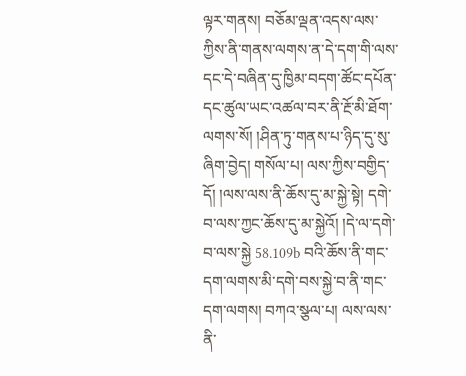ལྟར་གནས། བཅོམ་ལྡན་འདས་ལས་ཀྱིས་ནི་གནས་ལགས་ན་དེ་དག་གི་ལས་དང་དེ་བཞིན་དུ་ཁྱིམ་བདག་ཚོང་དཔོན་དང་ཚུལ་ཡང་འཚལ་བར་ནི་རྔོ་མི་ཐོག་ལགས་སོ། །ཤིན་ཏུ་གནས་པ་ཉིད་དུ་སུ་ཞིག་བྱེད། གསོལ་པ། ལས་ཀྱིས་བགྱིད་དོ། །ལས་ལས་ནི་ཆོས་དུ་མ་སྐྱེ་སྟེ། དགེ་བ་ལས་ཀྱང་ཆོས་དུ་མ་སྐྱེའོ། །དེ་ལ་དགེ་བ་ལས་སྐྱེ 58.109b བའི་ཆོས་ནི་གང་དག་ལགས་མི་དགེ་བས་སྐྱེ་བ་ནི་གང་དག་ལགས། བཀའ་སྩལ་པ། ལས་ལས་ནི་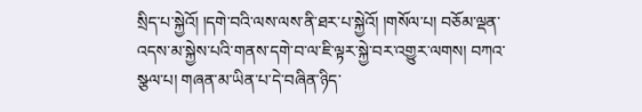སྲིད་པ་སྐྱེའོ། །དགེ་བའི་ལས་ལས་ནི་ཐར་པ་སྐྱེའོ། །གསོལ་པ། བཅོམ་ལྡན་འདས་མ་སྐྱེས་པའི་གནས་དགེ་བ་ལ་ཇི་ལྟར་སྐྱེ་བར་འགྱུར་ལགས། བཀའ་སྩལ་པ། གཞན་མ་ཡིན་པ་དེ་བཞིན་ཉིད་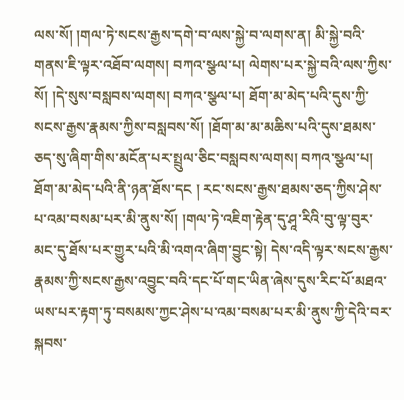ལས་སོ། །གལ་ཏེ་སངས་རྒྱས་དགེ་བ་ལས་སྐྱེ་བ་ལགས་ན། མི་སྐྱེ་བའི་གནས་ཇི་ལྟར་འཐོབ་ལགས། བཀའ་སྩལ་པ། ལེགས་པར་སྐྱེ་བའི་ལས་ཀྱིས་སོ། །དེ་སུས་བསླབས་ལགས། བཀའ་སྩལ་པ། ཐོག་མ་མེད་པའི་དུས་ཀྱི་སངས་རྒྱས་རྣམས་ཀྱིས་བསླབས་སོ། །ཐོག་མ་མ་མཆིས་པའི་དུས་ཐམས་ཅད་སུ་ཞིག་གིས་མངོན་པར་སྤྲུལ་ཅིང་བསླབས་ལགས། བཀའ་སྩལ་པ། ཐོག་མ་མེད་པའི་ནི་ཉན་ཐོས་དང ། རང་སངས་རྒྱས་ཐམས་ཅད་ཀྱིས་ཤེས་པ་འམ་བསམ་པར་མི་ནུས་སོ། །གལ་ཏེ་འཇིག་རྟེན་དུ་ཤཱ་རིའི་བུ་ལྟ་བུར་མང་དུ་ཐོས་པར་གྱུར་པའི་མི་འགའ་ཞིག་བྱུང་སྟེ། དེས་འདི་ལྟར་སངས་རྒྱས་རྣམས་ཀྱི་སངས་རྒྱས་འབྱུང་བའི་དང་པོ་གང་ཡིན་ཞེས་དུས་རིང་པོ་མཐའ་ཡས་པར་རྟག་ཏུ་བསམས་ཀྱང་ཤེས་པ་འམ་བསམ་པར་མི་ནུས་ཀྱི་དེའི་བར་སྐབས་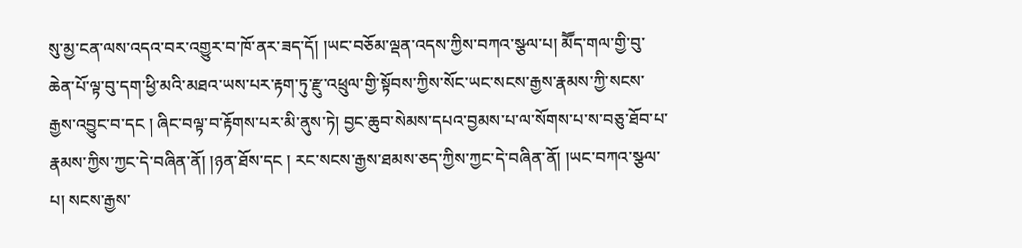སུ་མྱ་ངན་ལས་འདའ་བར་འགྱུར་བ་ཁོ་ནར་ཟད་དོ། །ཡང་བཅོམ་ལྡན་འདས་ཀྱིས་བཀའ་སྩལ་པ། མཽད་གལ་གྱི་བུ་ཆེན་པོ་ལྟ་བུ་དག་ཕྱི་མའི་མཐའ་ཡས་པར་རྟག་ཏུ་རྫུ་འཕྲུལ་གྱི་སྟོབས་ཀྱིས་སོང་ཡང་སངས་རྒྱས་རྣམས་ཀྱི་སངས་རྒྱས་འབྱུང་བ་དང ། ཞིང་བལྟ་བ་རྟོགས་པར་མི་ནུས་ཏེ། བྱང་ཆུབ་སེམས་དཔའ་བྱམས་པ་ལ་སོགས་པ་ས་བཅུ་ཐོབ་པ་རྣམས་ཀྱིས་ཀྱང་དེ་བཞིན་ནོ། །ཉན་ཐོས་དང ། རང་སངས་རྒྱས་ཐམས་ཅད་ཀྱིས་ཀྱང་དེ་བཞིན་ནོ། །ཡང་བཀའ་སྩལ་པ། སངས་རྒྱས་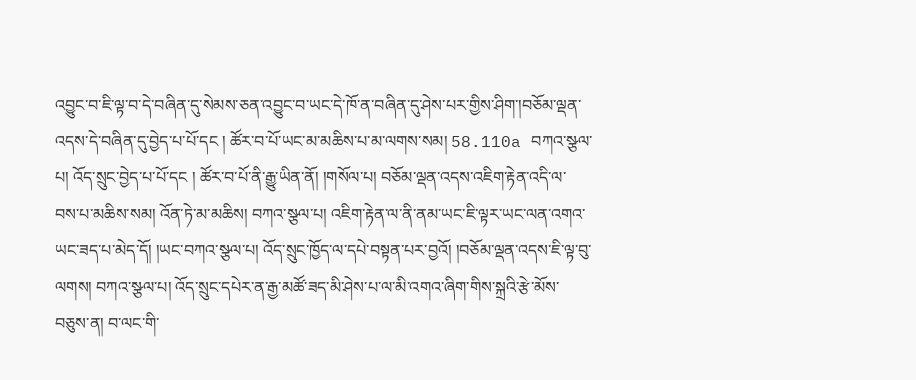འབྱུང་བ་ཇི་ལྟ་བ་དེ་བཞིན་དུ་སེམས་ཅན་འབྱུང་བ་ཡང་དེ་ཁོ་ན་བཞིན་དུ་ཤེས་པར་གྱིས་ཤིག་།བཅོམ་ལྡན་འདས་དེ་བཞིན་དུ་བྱེད་པ་པོ་དང ། ཚོར་བ་པོ་ཡང་མ་མཆིས་པ་མ་ལགས་སམ། 58.110a བཀའ་སྩལ་པ། འོད་སྲུང་བྱེད་པ་པོ་དང ། ཚོར་བ་པོ་ནི་རྒྱུ་ཡིན་ནོ། །གསོལ་པ། བཅོམ་ལྡན་འདས་འཇིག་རྟེན་འདི་ལ་བས་པ་མཆིས་སམ། འོན་ཏེ་མ་མཆིས། བཀའ་སྩལ་པ། འཇིག་རྟེན་ལ་ནི་ནམ་ཡང་ཇི་ལྟར་ཡང་ལན་འགའ་ཡང་ཟད་པ་མེད་དོ། །ཡང་བཀའ་སྩལ་པ། འོད་སྲུང་ཁྱོད་ལ་དཔེ་བསྟན་པར་བྱའོ། །བཅོམ་ལྡན་འདས་ཇི་ལྟ་བུ་ལགས། བཀའ་སྩལ་པ། འོད་སྲུང་དཔེར་ན་རྒྱ་མཚོ་ཟད་མི་ཤེས་པ་ལ་མི་འགའ་ཞིག་གིས་སྐྲའི་རྩེ་མོས་བཅུས་ན། བ་ལང་གི་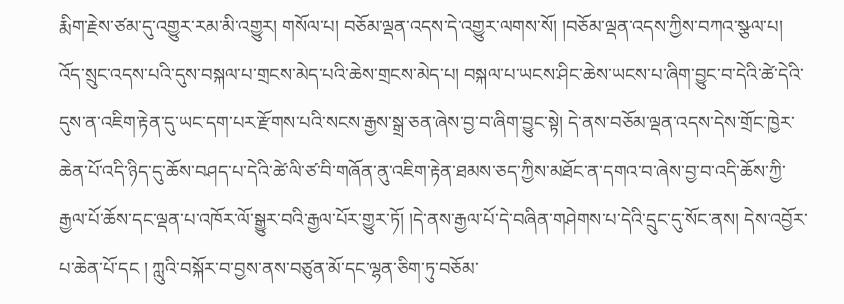རྨིག་རྗེས་ཙམ་དུ་འགྱུར་རམ་མི་འགྱུར། གསོལ་པ། བཅོམ་ལྡན་འདས་དེ་འགྱུར་ལགས་སོ། །བཅོམ་ལྡན་འདས་ཀྱིས་བཀའ་སྩལ་པ། འོད་སྲུང་འདས་པའི་དུས་བསྐལ་པ་གྲངས་མེད་པའི་ཆེས་གྲངས་མེད་པ། བསྐལ་པ་ཡངས་ཤིང་ཆེས་ཡངས་པ་ཞིག་བྱུང་བ་དེའི་ཚེ་དེའི་དུས་ན་འཇིག་རྟེན་དུ་ཡང་དག་པར་རྫོགས་པའི་སངས་རྒྱས་སྒྲ་ཅན་ཞེས་བྱ་བ་ཞིག་བྱུང་སྟེ། དེ་ནས་བཅོམ་ལྡན་འདས་དེས་གྲོང་ཁྱེར་ཆེན་པོ་འདི་ཉིད་དུ་ཆོས་བཤད་པ་དེའི་ཚེ་ལི་ཙ་བི་གཞོན་ནུ་འཇིག་རྟེན་ཐམས་ཅད་ཀྱིས་མཐོང་ན་དགའ་བ་ཞེས་བྱ་བ་འདི་ཆོས་ཀྱི་རྒྱལ་པོ་ཆོས་དང་ལྡན་པ་འཁོར་ལོ་སྒྱུར་བའི་རྒྱལ་པོར་གྱུར་ཏོ། །དེ་ནས་རྒྱལ་པོ་དེ་བཞིན་གཤེགས་པ་དེའི་དྲུང་དུ་སོང་ནས། དེས་འབྱོར་པ་ཆེན་པོ་དང ། ཀླུའི་བསྐོར་བ་བྱས་ནས་བཙུན་མོ་དང་ལྷན་ཅིག་ཏུ་བཅོམ་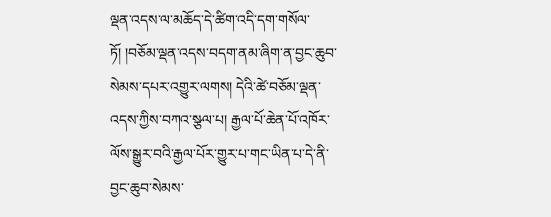ལྡན་འདས་ལ་མཆོད་དེ་ཚིག་འདི་དག་གསོལ་ཏོ། །བཅོམ་ལྡན་འདས་བདག་ནམ་ཞིག་ན་བྱང་ཆུབ་སེམས་དཔར་འགྱུར་ལགས། དེའི་ཚེ་བཅོམ་ལྡན་འདས་ཀྱིས་བཀའ་སྩལ་པ། རྒྱལ་པོ་ཆེན་པོ་འཁོར་ལོས་སྒྱུར་བའི་རྒྱལ་པོར་གྱུར་པ་གང་ཡིན་པ་དེ་ནི་བྱང་ཆུབ་སེམས་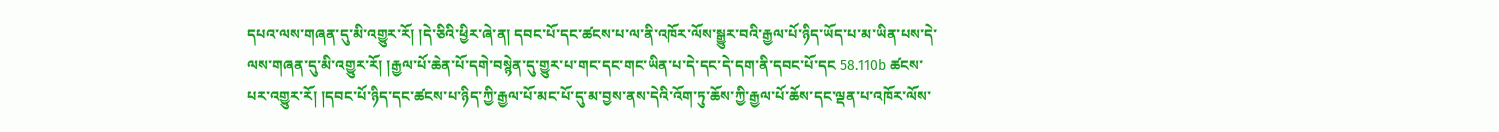དཔའ་ལས་གཞན་དུ་མི་འགྱུར་རོ། །དེ་ཅིའི་ཕྱིར་ཞེ་ན། དབང་པོ་དང་ཚངས་པ་ལ་ནི་འཁོར་ལོས་སྒྱུར་བའི་རྒྱལ་པོ་ཉིད་ཡོད་པ་མ་ཡིན་པས་དེ་ལས་གཞན་དུ་མི་འགྱུར་རོ། །རྒྱལ་པོ་ཆེན་པོ་དགེ་བསྙེན་དུ་གྱུར་པ་གང་དང་གང་ཡིན་པ་དེ་དང་དེ་དག་ནི་དབང་པོ་དང 58.110b ཚངས་པར་འགྱུར་རོ། །དབང་པོ་ཉིད་དང་ཚངས་པ་ཉིད་ཀྱི་རྒྱལ་པོ་མང་པོ་དུ་མ་བྱས་ནས་དེའི་འོག་ཏུ་ཆོས་ཀྱི་རྒྱལ་པོ་ཆོས་དང་ལྡན་པ་འཁོར་ལོས་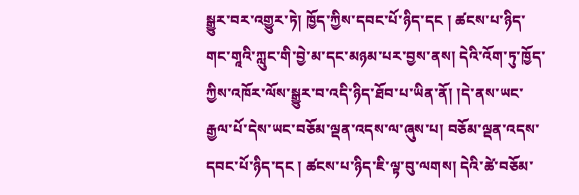སྒྱུར་བར་འགྱུར་ཏེ། ཁྱོད་ཀྱིས་དབང་པོ་ཉིད་དང ། ཚངས་པ་ཉིད་གང་གཱའི་ཀླུང་གི་བྱེ་མ་དང་མཉམ་པར་བྱས་ནས། དེའི་འོག་ཏུ་ཁྱོད་ཀྱིས་འཁོར་ལོས་སྒྱུར་བ་འདི་ཉིད་ཐོབ་པ་ཡིན་ནོ། །དེ་ནས་ཡང་རྒྱལ་པོ་དེས་ཡང་བཅོམ་ལྡན་འདས་ལ་ཞུས་པ། བཅོམ་ལྡན་འདས་དབང་པོ་ཉིད་དང ། ཚངས་པ་ཉིད་ཇི་ལྟ་བུ་ལགས། དེའི་ཚེ་བཅོམ་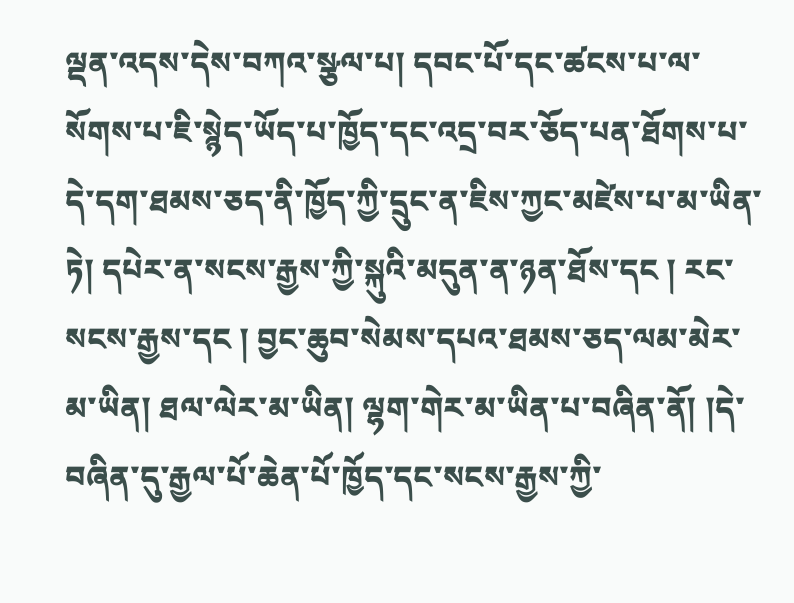ལྡན་འདས་དེས་བཀའ་སྩལ་པ། དབང་པོ་དང་ཚངས་པ་ལ་སོགས་པ་ཇི་སྙེད་ཡོད་པ་ཁྱོད་དང་འདྲ་བར་ཅོད་པན་ཐོགས་པ་དེ་དག་ཐམས་ཅད་ནི་ཁྱོད་ཀྱི་དྲུང་ན་ཇིས་ཀྱང་མཛེས་པ་མ་ཡིན་ཏེ། དཔེར་ན་སངས་རྒྱས་ཀྱི་སྐུའི་མདུན་ན་ཉན་ཐོས་དང ། རང་སངས་རྒྱས་དང ། བྱང་ཆུབ་སེམས་དཔའ་ཐམས་ཅད་ལམ་མེར་མ་ཡིན། ཐལ་ལེར་མ་ཡིན། ལྷག་གེར་མ་ཡིན་པ་བཞིན་ནོ། །དེ་བཞིན་དུ་རྒྱལ་པོ་ཆེན་པོ་ཁྱོད་དང་སངས་རྒྱས་ཀྱི་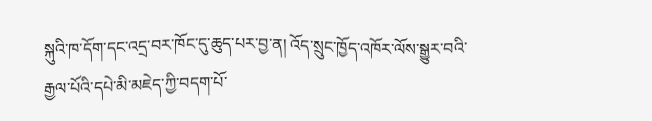སྐུའི་ཁ་དོག་དང་འདྲ་བར་ཁོང་དུ་ཆུད་པར་བྱ་ན། འོད་སྲུང་ཁྱོད་འཁོར་ལོས་སྒྱུར་བའི་རྒྱལ་པོའི་དཔེ་མི་མཇེད་ཀྱི་བདག་པོ་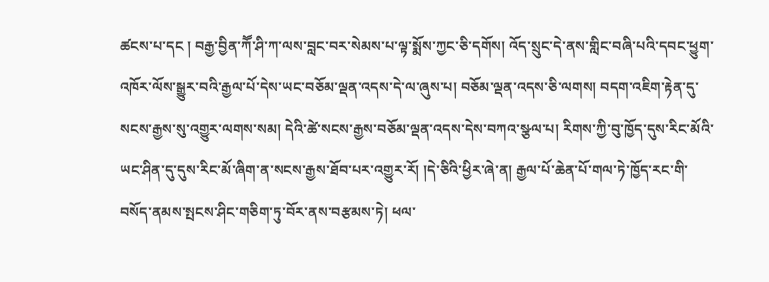ཚངས་པ་དང ། བརྒྱ་བྱིན་ཀཽ་ཤི་ཀ་ལས་བླང་བར་སེམས་པ་ལྟ་སྨོས་ཀྱང་ཅི་དགོས། འོད་སྲུང་དེ་ནས་གླིང་བཞི་པའི་དབང་ཕྱུག་འཁོར་ལོས་སྒྱུར་བའི་རྒྱལ་པོ་དེས་ཡང་བཅོམ་ལྡན་འདས་དེ་ལ་ཞུས་པ། བཅོམ་ལྡན་འདས་ཅི་ལགས། བདག་འཇིག་རྟེན་དུ་སངས་རྒྱས་སུ་འགྱུར་ལགས་སམ། དེའི་ཚེ་སངས་རྒྱས་བཅོམ་ལྡན་འདས་དེས་བཀའ་སྩལ་པ། རིགས་ཀྱི་བུ་ཁྱོད་དུས་རིང་མོའི་ཡང་ཤིན་དུ་དུས་རིང་མོ་ཞིག་ན་སངས་རྒྱས་ཐོབ་པར་འགྱུར་རོ། །དེ་ཅིའི་ཕྱིར་ཞེ་ན། རྒྱལ་པོ་ཆེན་པོ་གལ་ཏེ་ཁྱོད་རང་གི་བསོད་ནམས་སྤངས་ཤིང་གཅིག་ཏུ་བོར་ནས་བརྩམས་ཏེ། ཕལ་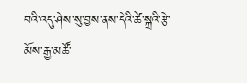བའི་འདུ་ཤེས་སུ་བྱས་ནས་དེའི་ཚེ་སྐྲའི་རྩེ་མོས་རྒྱ་མཚོ་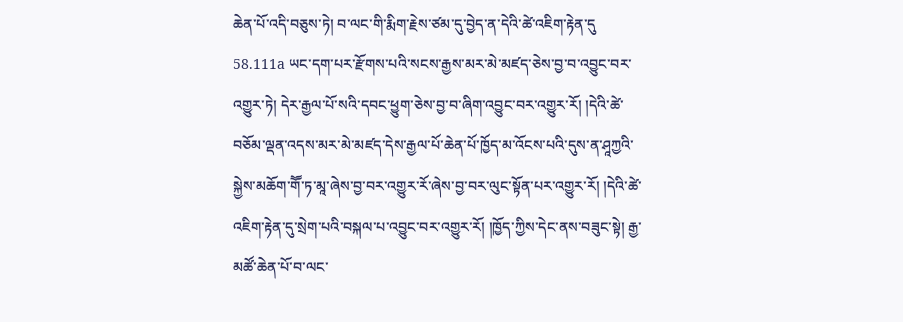ཆེན་པོ་འདི་བཅུས་ཏེ། བ་ལང་གི་རྨིག་རྗེས་ཙམ་དུ་བྱེད་ན་དེའི་ཚེ་འཇིག་རྟེན་དུ 58.111a ཡང་དག་པར་རྫོགས་པའི་སངས་རྒྱས་མར་མེ་མཛད་ཅེས་བྱ་བ་འབྱུང་བར་འགྱུར་ཏེ། དེར་རྒྱལ་པོ་སའི་དབང་ཕྱུག་ཅེས་བྱ་བ་ཞིག་འབྱུང་བར་འགྱུར་རོ། །དེའི་ཚེ་བཅོམ་ལྡན་འདས་མར་མེ་མཛད་དེས་རྒྱལ་པོ་ཆེན་པོ་ཁྱོད་མ་འོངས་པའི་དུས་ན་ཤཱཀྱའི་སྐྱེས་མཆོག་གཽ་ཏ་མཱ་ཞེས་བྱ་བར་འགྱུར་རོ་ཞེས་བྱ་བར་ལུང་སྟོན་པར་འགྱུར་རོ། །དེའི་ཚེ་འཇིག་རྟེན་དུ་སྲེག་པའི་བསྐལ་པ་འབྱུང་བར་འགྱུར་རོ། །ཁྱོད་ཀྱིས་དེང་ནས་བཟུང་སྟེ། རྒྱ་མཚོ་ཆེན་པོ་བ་ལང་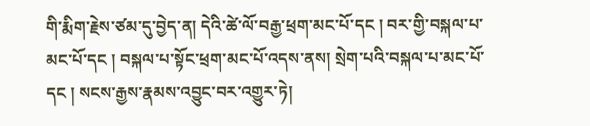གི་རྨིག་རྗེས་ཙམ་དུ་བྱེད་ན། དེའི་ཚེ་ལོ་བརྒྱ་ཕྲག་མང་པོ་དང ། བར་གྱི་བསྐལ་པ་མང་པོ་དང ། བསྐལ་པ་སྟོང་ཕྲག་མང་པོ་འདས་ནས། སྲེག་པའི་བསྐལ་པ་མང་པོ་དང ། སངས་རྒྱས་རྣམས་འབྱུང་བར་འགྱུར་ཏེ།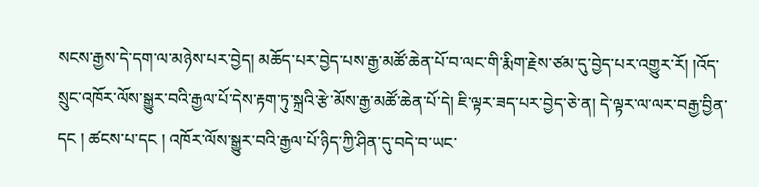སངས་རྒྱས་དེ་དག་ལ་མཉེས་པར་བྱེད། མཆོད་པར་བྱེད་པས་རྒྱ་མཚོ་ཆེན་པོ་བ་ལང་གི་རྨིག་རྗེས་ཙམ་དུ་བྱེད་པར་འགྱུར་རོ། །འོད་སྲུང་འཁོར་ལོས་སྒྱུར་བའི་རྒྱལ་པོ་དེས་རྟག་ཏུ་སྐྲའི་རྩེ་མོས་རྒྱ་མཚོ་ཆེན་པོ་དེ། ཇི་ལྟར་ཟད་པར་བྱེད་ཅེ་ན། དེ་ལྟར་ལ་ལར་བརྒྱ་བྱིན་དང ། ཚངས་པ་དང ། འཁོར་ལོས་སྒྱུར་བའི་རྒྱལ་པོ་ཉིད་ཀྱི་ཤིན་དུ་བདེ་བ་ཡང་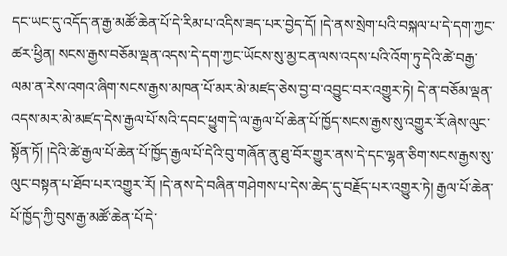དང་ཡང་དུ་འདོད་ན་རྒྱ་མཚོ་ཆེན་པོ་དེ་རིམ་པ་འདིས་ཟད་པར་བྱེད་དོ། །དེ་ནས་སྲེག་པའི་བསྐལ་པ་དེ་དག་ཀྱང་ཚར་ཕྱིན། སངས་རྒྱས་བཅོམ་ལྡན་འདས་དེ་དག་ཀྱང་ཡོངས་སུ་མྱ་ངན་ལས་འདས་པའི་འོག་ཏུ་དེའི་ཚེ་བརྒྱ་ལམ་ན་རེས་འགའ་ཞིག་སངས་རྒྱས་མཁན་པོ་མར་མེ་མཛད་ཅེས་བྱ་བ་འབྱུང་བར་འགྱུར་ཏེ། དེ་ན་བཅོམ་ལྡན་འདས་མར་མེ་མཛད་དེས་རྒྱལ་པོ་སའི་དབང་ཕྱུག་དེ་ལ་རྒྱལ་པོ་ཆེན་པོ་ཁྱོད་སངས་རྒྱས་སུ་འགྱུར་རོ་ཞེས་ལུང་སྟོན་ཏོ། །དེའི་ཚེ་རྒྱལ་པོ་ཆེན་པོ་ཁྱོད་རྒྱལ་པོ་དེའི་བུ་གཞོན་ནུ་ཐུ་བོར་གྱུར་ནས་དེ་དང་ལྷན་ཅིག་སངས་རྒྱས་སུ་ལུང་བསྟན་པ་ཐོབ་པར་འགྱུར་རོ། །དེ་ནས་དེ་བཞིན་གཤེགས་པ་དེས་ཆེད་དུ་བརྗོད་པར་འགྱུར་ཏེ། རྒྱལ་པོ་ཆེན་པོ་ཁྱོད་ཀྱི་བུས་རྒྱ་མཚོ་ཆེན་པོ་དེ་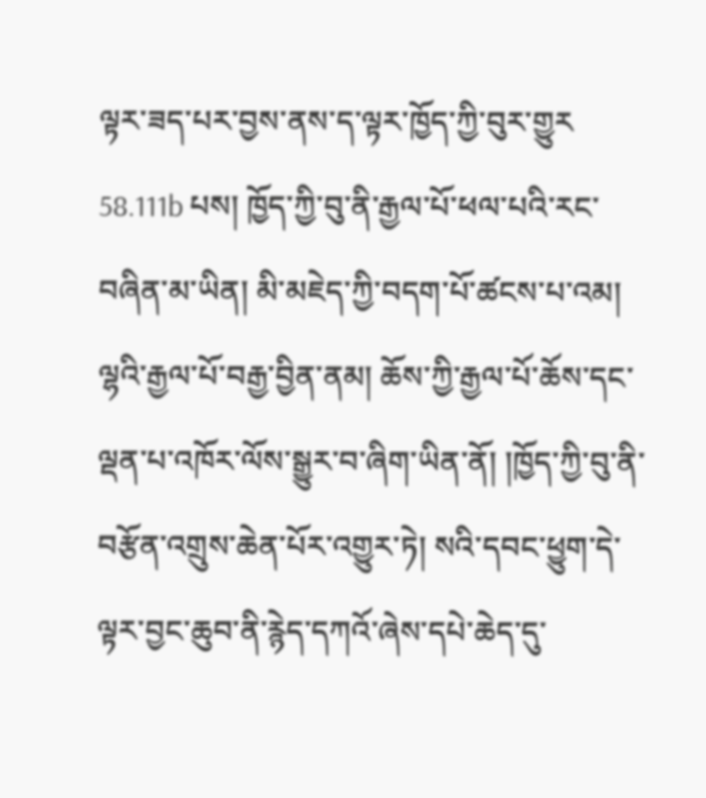ལྟར་ཟད་པར་བྱས་ནས་ད་ལྟར་ཁྱོད་ཀྱི་བུར་གྱུར 58.111b པས། ཁྱོད་ཀྱི་བུ་ནི་རྒྱལ་པོ་ཕལ་པའི་རང་བཞིན་མ་ཡིན། མི་མཇེད་ཀྱི་བདག་པོ་ཚངས་པ་འམ། ལྷའི་རྒྱལ་པོ་བརྒྱ་བྱིན་ནམ། ཆོས་ཀྱི་རྒྱལ་པོ་ཆོས་དང་ལྡན་པ་འཁོར་ལོས་སྒྱུར་བ་ཞིག་ཡིན་ནོ། །ཁྱོད་ཀྱི་བུ་ནི་བརྩོན་འགྲུས་ཆེན་པོར་འགྱུར་ཏེ། སའི་དབང་ཕྱུག་དེ་ལྟར་བྱང་ཆུབ་ནི་རྙེད་དཀའོ་ཞེས་དཔེ་ཆེད་དུ་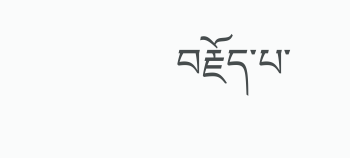བརྗོད་པ་